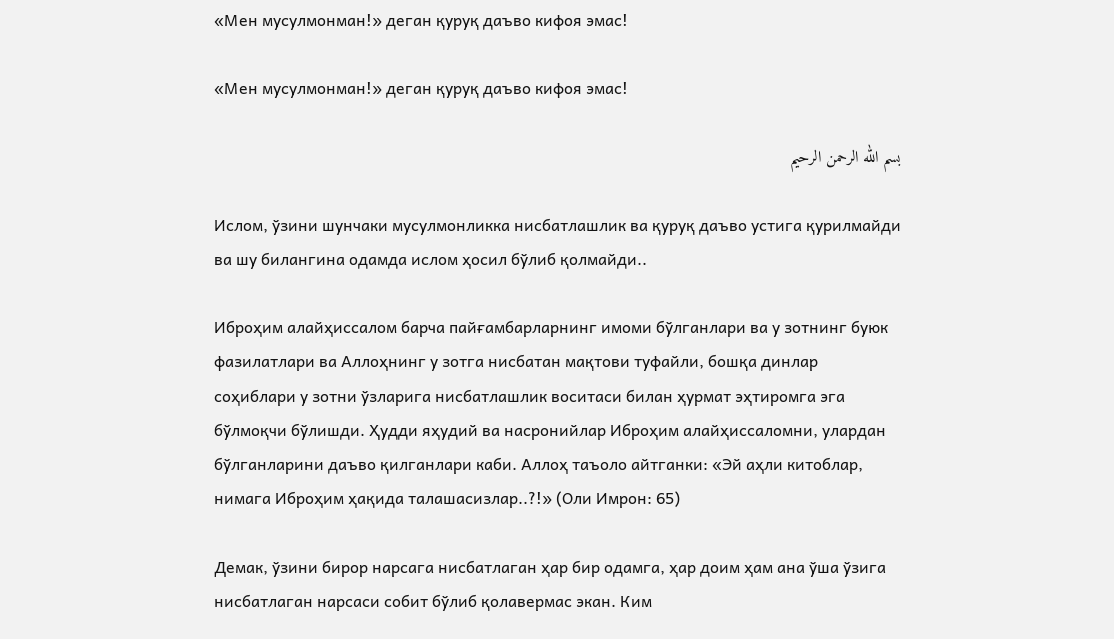«Мен мусулмонман!» деган қуруқ даъво кифоя эмас!

«Мен мусулмонман!» деган қуруқ даъво кифоя эмас!

بسم الله الرحمن الرحيم

Ислом, ўзини шунчаки мусулмонликка нисбатлашлик ва қуруқ даъво устига қурилмайди ва шу билангина одамда ислом ҳосил бўлиб қолмайди..

Иброҳим алайҳиссалом барча пайғамбарларнинг имоми бўлганлари ва у зотнинг буюк фазилатлари ва Аллоҳнинг у зотга нисбатан мақтови туфайли, бошқа динлар соҳиблари у зотни ўзларига нисбатлашлик воситаси билан ҳурмат эҳтиромга эга бўлмоқчи бўлишди. Ҳудди яҳудий ва насронийлар Иброҳим алайҳиссаломни, улардан бўлганларини даъво қилганлари каби. Аллоҳ таъоло айтганки: «Эй аҳли китоблар, нимага Иброҳим ҳақида талашасизлар..?!» (Оли Имрон: 65)

Демак, ўзини бирор нарсага нисбатлаган ҳар бир одамга, ҳар доим ҳам ана ўша ўзига нисбатлаган нарсаси собит бўлиб қолавермас экан. Ким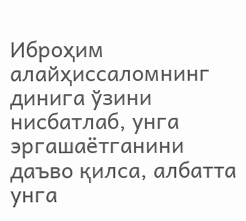Иброҳим алайҳиссаломнинг динига ўзини нисбатлаб, унга эргашаётганини даъво қилса, албатта унга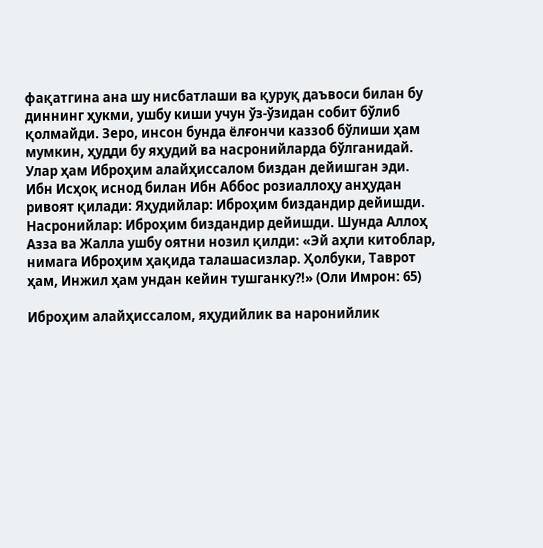фақатгина ана шу нисбатлаши ва қуруқ даъвоси билан бу диннинг ҳукми, ушбу киши учун ўз-ўзидан собит бўлиб қолмайди. Зеро, инсон бунда ёлғончи каззоб бўлиши ҳам мумкин, ҳудди бу яҳудий ва насронийларда бўлганидай. Улар ҳам Иброҳим алайҳиссалом биздан дейишган эди. Ибн Исҳоқ иснод билан Ибн Аббос розиаллоҳу анҳудан ривоят қилади: Яҳудийлар: Иброҳим биздандир дейишди. Насронийлар: Иброҳим биздандир дейишди. Шунда Аллоҳ Азза ва Жалла ушбу оятни нозил қилди: «Эй аҳли китоблар, нимага Иброҳим ҳақида талашасизлар. Ҳолбуки, Таврот ҳам, Инжил ҳам ундан кейин тушганку?!» (Оли Имрон: 65)

Иброҳим алайҳиссалом, яҳудийлик ва наронийлик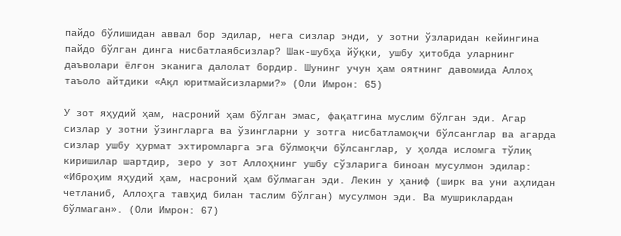пайдо бўлишидан аввал бор эдилар, нега сизлар энди, у зотни ўзларидан кейингина пайдо бўлган динга нисбатлаябсизлар? Шак-шубҳа йўқки, ушбу ҳитобда уларнинг даъволари ёлғон эканига далолат бордир. Шунинг учун ҳам оятнинг давомида Аллоҳ таъоло айтдики «Ақл юритмайсизларми?» (Оли Имрон: 65)

У зот яҳудий ҳам, насроний ҳам бўлган эмас, фақатгина муслим бўлган эди. Агар сизлар у зотни ўзингларга ва ўзингларни у зотга нисбатламоқчи бўлсанглар ва агарда сизлар ушбу ҳурмат эхтиромларга эга бўлмоқчи бўлсанглар, у ҳолда исломга тўлиқ киришилар шартдир, зеро у зот Аллоҳнинг ушбу сўзларига биноан мусулмон эдилар: «Иброҳим яҳудий ҳам, насроний ҳам бўлмаган эди. Лекин у ҳаниф (ширк ва уни аҳлидан четланиб, Аллоҳга тавҳид билан таслим бўлган) мусулмон эди. Ва мушриклардан бўлмаган». (Оли Имрон: 67)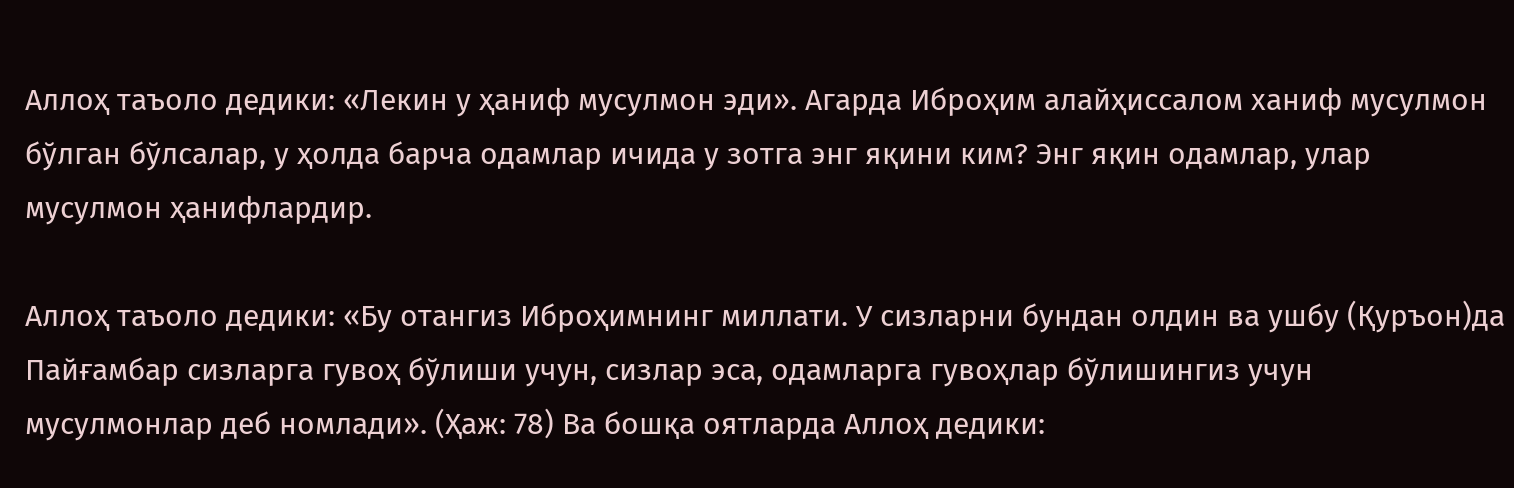Аллоҳ таъоло дедики: «Лекин у ҳаниф мусулмон эди». Агарда Иброҳим алайҳиссалом ханиф мусулмон бўлган бўлсалар, у ҳолда барча одамлар ичида у зотга энг яқини ким? Энг яқин одамлар, улар мусулмон ҳанифлардир.

Аллоҳ таъоло дедики: «Бу отангиз Иброҳимнинг миллати. У сизларни бундан олдин ва ушбу (Қуръон)да Пайғамбар сизларга гувоҳ бўлиши учун, сизлар эса, одамларга гувоҳлар бўлишингиз учун мусулмонлар деб номлади». (Ҳаж: 78) Ва бошқа оятларда Аллоҳ дедики: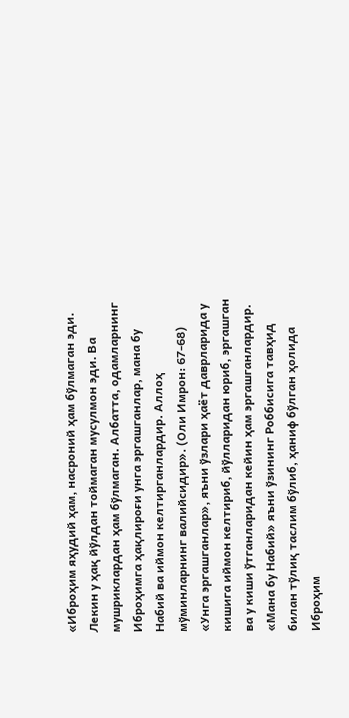«Иброҳим яҳудий ҳам, насроний ҳам бўлмаган эди. Лекин у ҳақ йўлдан тоймаган мусулмон эди. Ва мушриклардан ҳам бўлмаган. Албатта, одамларнинг Иброҳимга ҳақлироғи унга эргашганлар, мана бу Набий ва иймон келтирганлардир. Аллоҳ мўминларнинг валийсидир». (Оли Имрон: 67-68) «Унга эргашганлар», яъни ўзлари ҳаёт даврларида у кишига иймон келтириб, йўлларидан юриб, эргашган ва у киши ўтганларидан кейин ҳам эргашганлардир. «Мана бу Набий» яъни ўзининг Роббисига тавҳид билан тўлиқ таслим бўлиб, ҳаниф бўлган ҳолида Иброҳим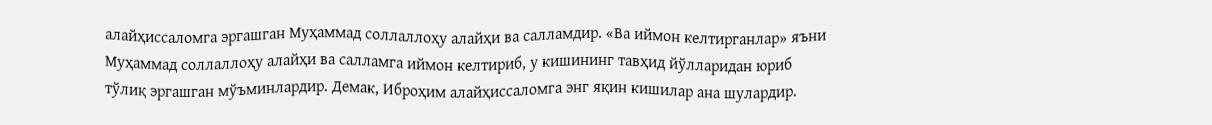алайҳиссаломга эргашган Муҳаммад соллаллоҳу алайҳи ва салламдир. «Ва иймон келтирганлар» яъни Муҳаммад соллаллоҳу алайҳи ва салламга иймон келтириб, у кишининг тавҳид йўлларидан юриб тўлиқ эргашган мўъминлардир. Демак, Иброҳим алайҳиссаломга энг яқин кишилар ана шулардир.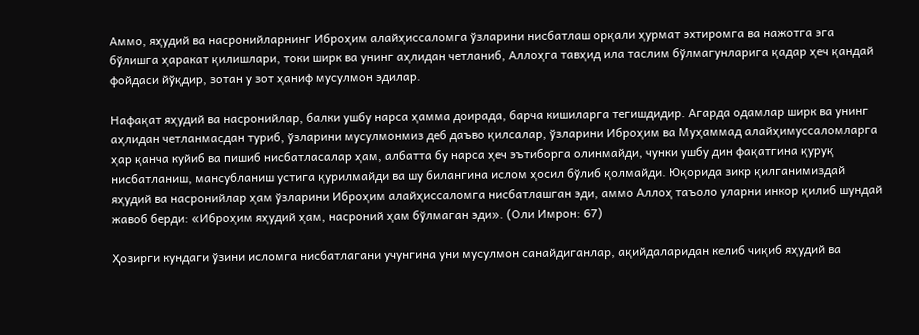Аммо, яҳудий ва насронийларнинг Иброҳим алайҳиссаломга ўзларини нисбатлаш орқали ҳурмат эхтиромга ва нажотга эга бўлишга ҳаракат қилишлари, токи ширк ва унинг аҳлидан четланиб, Аллоҳга тавҳид ила таслим бўлмагунларига қадар ҳеч қандай фойдаси йўқдир, зотан у зот ҳаниф мусулмон эдилар.

Нафақат яҳудий ва насронийлар, балки ушбу нарса ҳамма доирада, барча кишиларга тегишдидир. Агарда одамлар ширк ва унинг аҳлидан четланмасдан туриб, ўзларини мусулмонмиз деб даъво қилсалар, ўзларини Иброҳим ва Муҳаммад алайҳимуссаломларга ҳар қанча куйиб ва пишиб нисбатласалар ҳам, албатта бу нарса ҳеч эътиборга олинмайди, чунки ушбу дин фақатгина қуруқ нисбатланиш, мансубланиш устига қурилмайди ва шу билангина ислом ҳосил бўлиб қолмайди. Юқорида зикр қилганимиздай яҳудий ва насронийлар ҳам ўзларини Иброҳим алайҳиссаломга нисбатлашган эди, аммо Аллоҳ таъоло уларни инкор қилиб шундай жавоб берди: «Иброҳим яҳудий ҳам, насроний ҳам бўлмаган эди». (Оли Имрон: 67)

Ҳозирги кундаги ўзини исломга нисбатлагани учунгина уни мусулмон санайдиганлар, ақийдаларидан келиб чиқиб яҳудий ва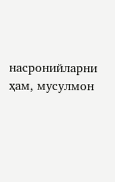насронийларни ҳам, мусулмон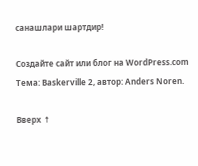санашлари шартдир!

Создайте сайт или блог на WordPress.com Тема: Baskerville 2, автор: Anders Noren.

Вверх ↑